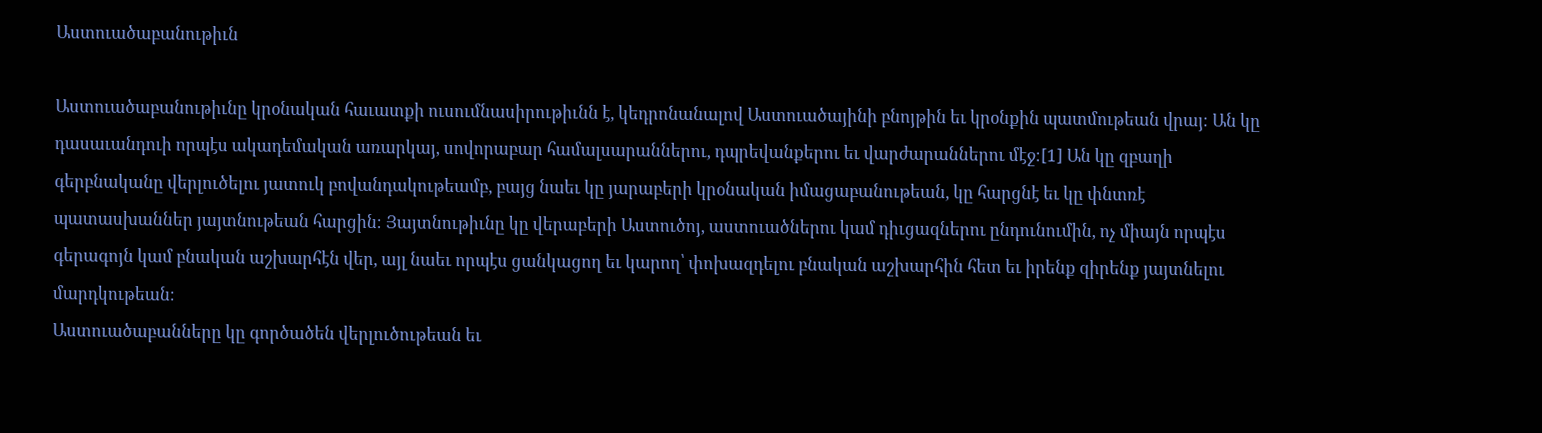Աստուածաբանութիւն

Աստուածաբանութիւնը կրօնական հաւատքի ուսումնասիրութիւնն է, կեդրոնանալով Աստուածայինի բնոյթին եւ կրօնքին պատմութեան վրայ։ Ան կը դասաւանդուի որպէս ակադեմական առարկայ, սովորաբար համալսարաններու, դպրեվանքերու եւ վարժարաններու մէջ։[1] Ան կը զբաղի գերբնականը վերլուծելու յատուկ բովանդակութեամբ, բայց նաեւ կը յարաբերի կրօնական իմացաբանութեան, կը հարցնէ եւ կը փնտռէ պատասխաններ յայտնութեան հարցին։ Յայտնութիւնը կը վերաբերի Աստուծոյ, աստուածներու կամ դիւցազներու ընդունումին, ոչ միայն որպէս գերագոյն կամ բնական աշխարհէն վեր, այլ նաեւ որպէս ցանկացող եւ կարող՝ փոխազդելու բնական աշխարհին հետ եւ իրենք զիրենք յայտնելու մարդկութեան։
Աստուածաբանները կը գործածեն վերլուծութեան եւ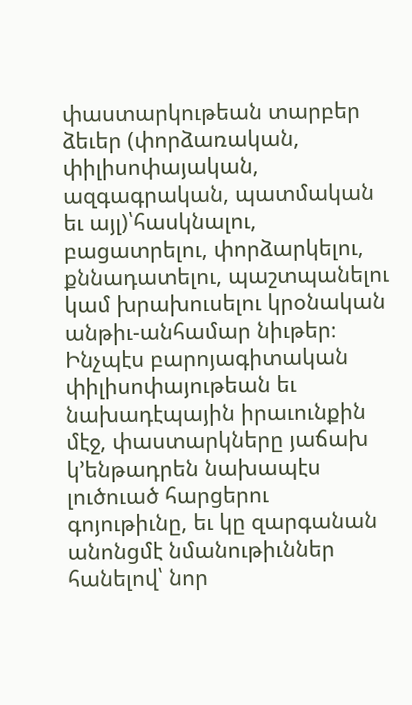փաստարկութեան տարբեր ձեւեր (փորձառական, փիլիսոփայական, ազգագրական, պատմական եւ այլ)՝հասկնալու, բացատրելու, փորձարկելու, քննադատելու, պաշտպանելու կամ խրախուսելու կրօնական անթիւ-անհամար նիւթեր։ Ինչպէս բարոյագիտական փիլիսոփայութեան եւ նախադէպային իրաւունքին մէջ, փաստարկները յաճախ կ՚ենթադրեն նախապէս լուծուած հարցերու գոյութիւնը, եւ կը զարգանան անոնցմէ նմանութիւններ հանելով՝ նոր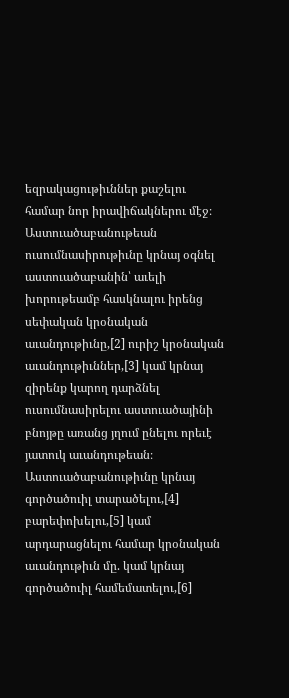եզրակացութիւններ քաշելու համար նոր իրավիճակներու մէջ։
Աստուածաբանութեան ուսումնասիրութիւնը կրնայ օգնել աստուածաբանին՝ աւելի խորութեամբ հասկնալու իրենց սեփական կրօնական աւանդութիւնը,[2] ուրիշ կրօնական աւանդութիւններ,[3] կամ կրնայ զիրենք կարող դարձնել ուսումնասիրելու աստուածայինի բնոյթը առանց յղում ընելու որեւէ յատուկ աւանդութեան։ Աստուածաբանութիւնը կրնայ գործածուիլ տարածելու,[4] բարեփոխելու,[5] կամ արդարացնելու համար կրօնական աւանդութիւն մը. կամ կրնայ գործածուիլ համեմատելու,[6]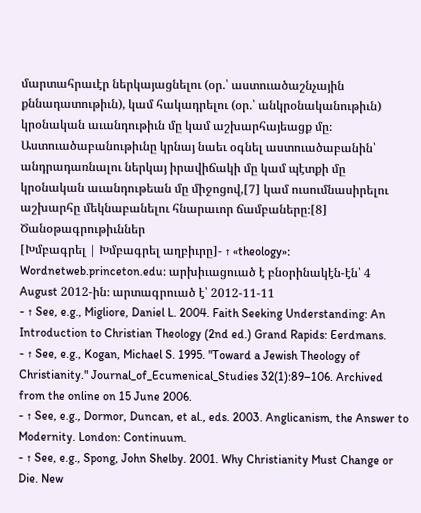մարտահրաւէր ներկայացնելու (օր.՝ աստուածաշնչային քննադատութիւն), կամ հակադրելու (օր.՝ անկրօնականութիւն) կրօնական աւանդութիւն մը կամ աշխարհայեացք մը։ Աստուածաբանութիւնը կրնայ նաեւ օգնել աստուածաբանին՝ անդրադառնալու ներկայ իրավիճակի մը կամ պէտքի մը կրօնական աւանդութեան մը միջոցով,[7] կամ ուսումնասիրելու աշխարհը մեկնաբանելու հնարաւոր ճամբաները։[8]
Ծանօթագրութիւններ
[Խմբագրել | Խմբագրել աղբիւրը]- ↑ «theology»։ Wordnetweb.princeton.edu։ արխիւացուած է բնօրինակէն-էն՝ 4 August 2012-ին։ արտագրուած է՝ 2012-11-11
- ↑ See, e.g., Migliore, Daniel L. 2004. Faith Seeking Understanding: An Introduction to Christian Theology (2nd ed.) Grand Rapids: Eerdmans.
- ↑ See, e.g., Kogan, Michael S. 1995. "Toward a Jewish Theology of Christianity." Journal_of_Ecumenical_Studies 32(1):89–106. Archived from the online on 15 June 2006.
- ↑ See, e.g., Dormor, Duncan, et al., eds. 2003. Anglicanism, the Answer to Modernity. London: Continuum.
- ↑ See, e.g., Spong, John Shelby. 2001. Why Christianity Must Change or Die. New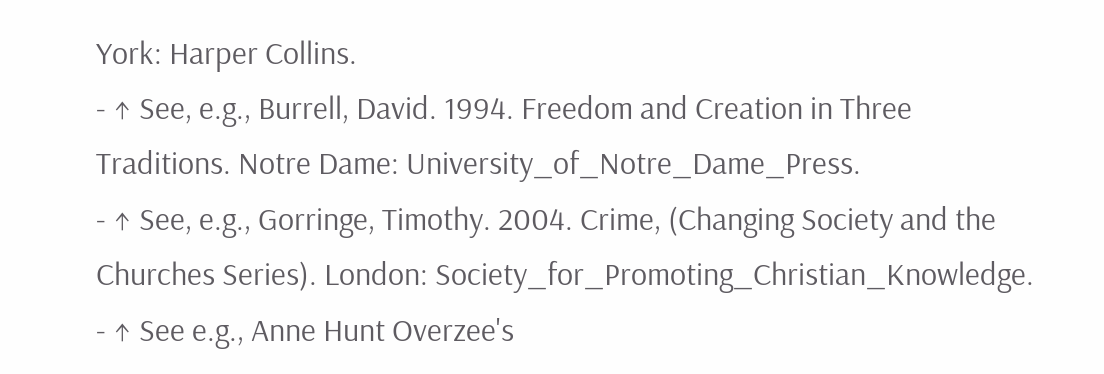York: Harper Collins.
- ↑ See, e.g., Burrell, David. 1994. Freedom and Creation in Three Traditions. Notre Dame: University_of_Notre_Dame_Press.
- ↑ See, e.g., Gorringe, Timothy. 2004. Crime, (Changing Society and the Churches Series). London: Society_for_Promoting_Christian_Knowledge.
- ↑ See e.g., Anne Hunt Overzee's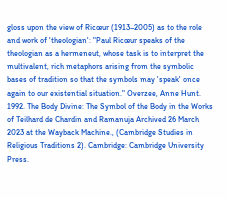gloss upon the view of Ricœur (1913–2005) as to the role and work of 'theologian': "Paul Ricœur speaks of the theologian as a hermeneut, whose task is to interpret the multivalent, rich metaphors arising from the symbolic bases of tradition so that the symbols may 'speak' once again to our existential situation." Overzee, Anne Hunt. 1992. The Body Divine: The Symbol of the Body in the Works of Teilhard de Chardin and Ramanuja Archived 26 March 2023 at the Wayback Machine., (Cambridge Studies in Religious Traditions 2). Cambridge: Cambridge University Press.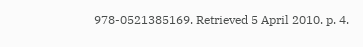978-0521385169. Retrieved 5 April 2010. p. 4.